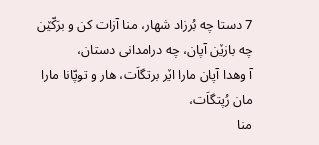7 دستا چه بُرزاد شهار، منا آزات کن و برَکّێن چه بازێن آپان، چه درامدانی دستان،
آ وهدا آپان مارا اێر برتگاَت، هار و توپّانا مارا مان رُپتگاَت،
منا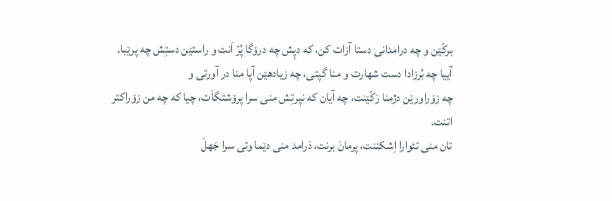برکّێن و چه درامدانی دستا آزات کن، که دپِش چه درۆگا پُرّ اَنت و راستێن دستِش چه پرێبا.
آییا چه بُرزادا دست شهارت و منا گپتی، چه زیادهێن آپا منا در آورتی و
چه زۆراورێن دژمنا رَکّێنت، چه آیان که نپرتِش منی سرا پرۆشتگاَت، چیا که چه من زۆراکتر اتنت.
تان منی تئوارا اِشکننت، پرمانَ برنت، دَرامد منی دێما وتی سرا جَهلَ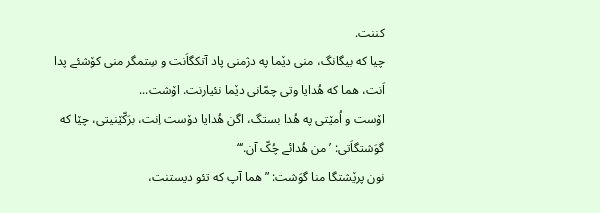کننت.
چیا که بیگانگ، منی دێما په دژمنی پاد آتکگاَنت و سِتمگر منی کۆشئے پدا اَنت، هما که هُدایا وتی چمّانی دێما نئیارنت. اۆشت...
اۆست و اُمێتی په هُدا بستگ، اگن هُدایا دۆست اِنت، برَکّێنیتی، چێا که گوَشتگاَتی: ’من هُدائے چُکّ آن.‘“
نون پرێشتگا منا گوَشت: ”هما آپ که تئو دیستنت،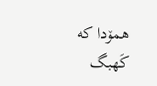همۆدا که کَهبگ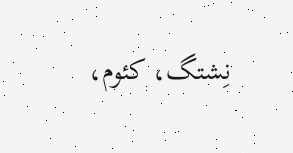نِشتگ، کئوم،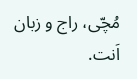مُچّی، راج و زبان اَنت.